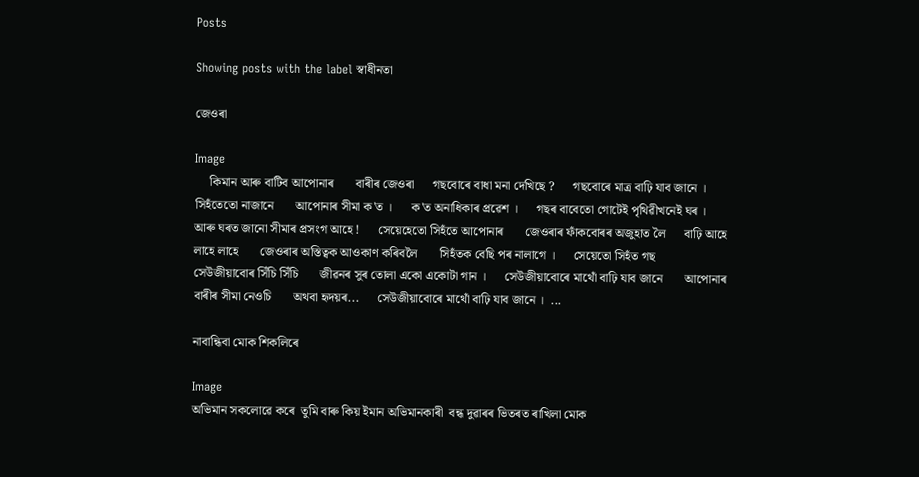Posts

Showing posts with the label স্বাধীনতা

জেওৰা

Image
     কিমান আৰু বাটিব আপোনাৰ       বাৰীৰ জেওৰা      গছবোৰে বাধা মনা দেখিছে ?      গছবোৰে মাত্ৰ বাঢ়ি যাব জানে ।      সিহঁতেতো নাজানে       আপোনাৰ সীমা ক'ত ।      ক'ত অনাধিকাৰ প্ৰৱেশ ।      গছৰ বাবেতো গোটেই পৃথিৱীখনেই ঘৰ ।      আৰু ঘৰত জানো সীমাৰ প্ৰসংগ আহে !      সেয়েহেতো সিহঁতে আপোনাৰ       জেওৰাৰ ফাঁকবোৰৰ অজুহাত লৈ      বাঢ়ি আহে লাহে লাহে       জেওৰাৰ অস্তিত্বক আওকাণ কৰিবলৈ       সিহঁতক বেছি পৰ নালাগে ।      সেয়েতো সিহঁত গছ       সেউজীয়াবোৰ সিঁচি সিঁচি       জীৱনৰ সুৰ তোলা একো একোটা গান ।      সেউজীয়াবোৰে মাথোঁ বাঢ়ি যাব জানে       আপোনাৰ বাৰীৰ সীমা নেওচি       অথবা হৃদয়ৰ...      সেউজীয়াবোৰে মাথোঁ বাঢ়ি যাব জানে ।  ...

নাবান্ধিবা মোক শিকলিৰে

Image
অভিমান সকলোৱে কৰে  তুমি বাৰু কিয় ইমান অভিমানকাৰী  বন্ধ দুৱাৰৰ ভিতৰত ৰাখিলা মোক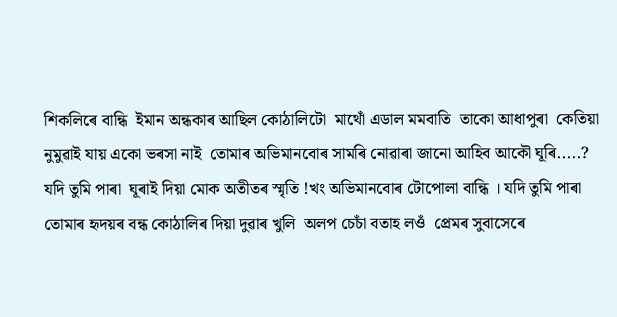শিকলিৰে বান্ধি  ইমান অন্ধকাৰ আছিল কোঠালিটো  মাথোঁ এডাল মমবাতি  তাকো আধাপুৰা  কেতিয়া নুমুৱাই যায় একো ভৰসা নাই  তোমাৰ অভিমানবোৰ সামৰি নোৱাৰা জানো আহিব আকৌ ঘূৰি.....? যদি তুমি পাৰা  ঘূৰাই দিয়া মোক অতীতৰ স্মৃতি !খং অভিমানবোৰ টোপোলা বান্ধি । যদি তুমি পাৰা তোমাৰ হৃদয়ৰ বন্ধ কোঠালিৰ দিয়া দুৱাৰ খুলি  অলপ চেচাঁ বতাহ লওঁ  প্ৰেমৰ সুবাসেৰে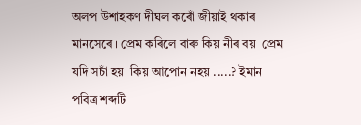অলপ উশাহকণ দীঘল কৰোঁ জীয়াই থকাৰ মানসেৰে । প্ৰেম কৰিলে বাৰু কিয় নীৰ বয়  প্ৰেম যদি সচাঁ হয়  কিয় আপোন নহয় .....? ইমান পবিত্ৰ শব্দটি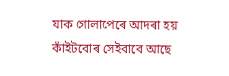যাক গোলাপেৰে আদৰা হয় কাঁইটবোৰ সেইবাবে আছে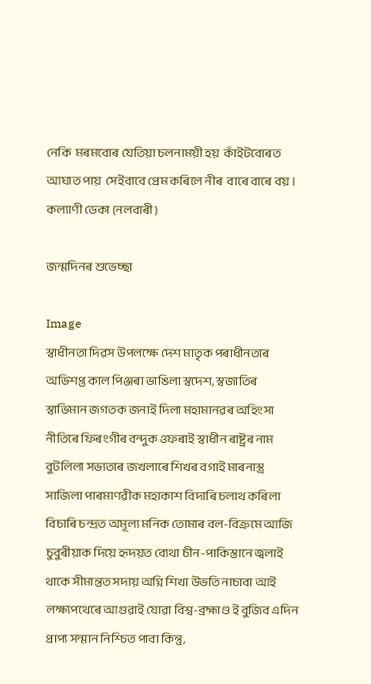নেকি  মৰমবোৰ যেতিয়া চলনাময়ী হয়  কাঁইটবোৰত আঘাত পায়  সেইবাবে প্ৰেম কৰিলে নীৰ  বাৰে বাৰে বয় ।                                         কল্যাণী ডেকা (নলবাৰী)

জন্মদিনৰ শুভেচ্ছা

Image
স্বাধীনতা দিৱস উপলক্ষে দেশ মাতৃক পৰাধীনতাৰ অভিশপ্ত কাল পিঞ্জৰা ভাঙিলা স্বদেশ, স্বজাতিৰ স্বাভিমান জগতক জনাই দিলা মহামানৱৰ অহিংসা নীতিৰে ফিৰংগীৰ বন্দুক ওফৰাই স্বাধীন ৰাষ্ট্ৰৰ নাম বুটলিলা সভ্যতাৰ জখলাৰে শিখৰ বগাই মাৰনাস্ত্ৰ সাজিলা পাৰমাণৱীক মহাকাশ বিদাৰি চলাথ কৰিলা বিচাৰি চন্দ্ৰত অমূল্য মনিক তোমাৰ বল-বিক্ৰমে আজি চুবুৰীয়াক দিয়ে হৃদয়ত ব্যেথা চীন-পাকিস্তানে জ্বলাই থাকে সীমান্তত সদায় অগ্নি শিখা উভতি নাচাবা আই লক্ষ্যপথেৰে আগুৱাই যোৱা বিশ্ব-ব্ৰহ্মাণ্ড ই বুজিব এদিন প্ৰাপ্য সন্মান নিশ্চিত পাবা কিন্তু,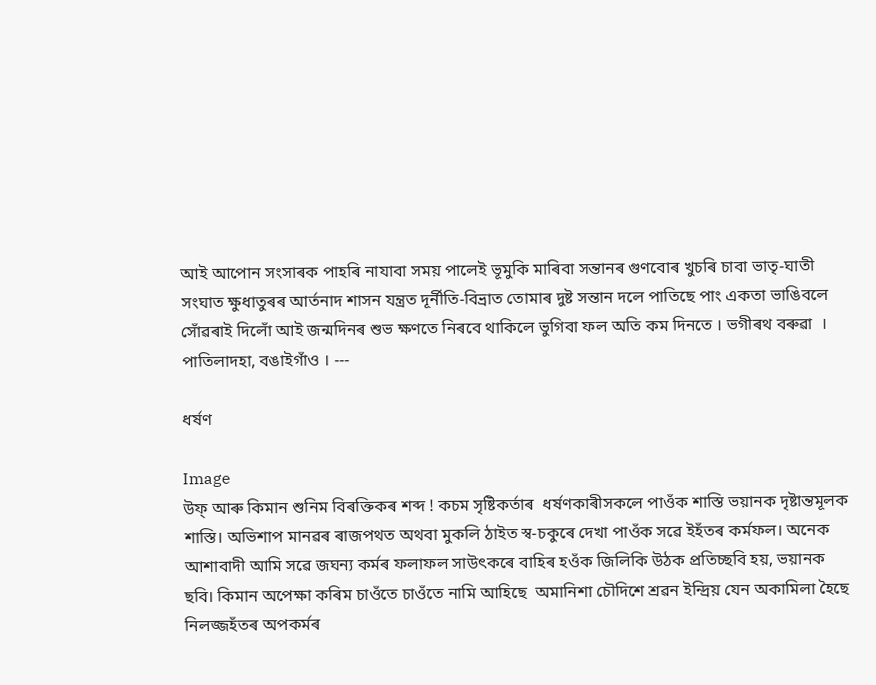আই আপোন সংসাৰক পাহৰি নাযাবা সময় পালেই ভূমুকি মাৰিবা সন্তানৰ গুণবোৰ খুচৰি চাবা ভাতৃ-ঘাতী সংঘাত ক্ষুধাতুৰৰ আৰ্তনাদ শাসন যন্ত্ৰত দূৰ্নীতি-বিভ্ৰাত তোমাৰ দুষ্ট সন্তান দলে পাতিছে পাং একতা ভাঙিবলে সোঁৱৰাই দিলোঁ আই জন্মদিনৰ শুভ ক্ষণতে নিৰবে থাকিলে ভুগিবা ফল অতি কম দিনতে । ভগীৰথ বৰুৱা  ।  পাতিলাদহা, বঙাইগাঁও । ---

ধৰ্ষণ

Image
উফ্ আৰু কিমান শুনিম বিৰক্তিকৰ শব্দ ! কচম সৃষ্টিকৰ্তাৰ  ধৰ্ষণকাৰীসকলে পাওঁক শাস্তি ভয়ানক দৃষ্টান্তমূলক শাস্তি। অভিশাপ মানৱৰ ৰাজপথত অথবা মুকলি ঠাইত স্ব-চকুৰে দেখা পাওঁক সৱে ইহঁতৰ কৰ্মফল। অনেক আশাবাদী আমি সৱে জঘন্য কৰ্মৰ ফলাফল সাউৎকৰে বাহিৰ হওঁক জিলিকি উঠক প্ৰতিচ্ছবি হয়, ভয়ানক ছবি। কিমান অপেক্ষা কৰিম চাওঁতে চাওঁতে নামি আহিছে  অমানিশা চৌদিশে শ্ৰৱন ইন্দ্ৰিয় যেন অকামিলা হৈছে নিলজ্জহঁতৰ অপকৰ্মৰ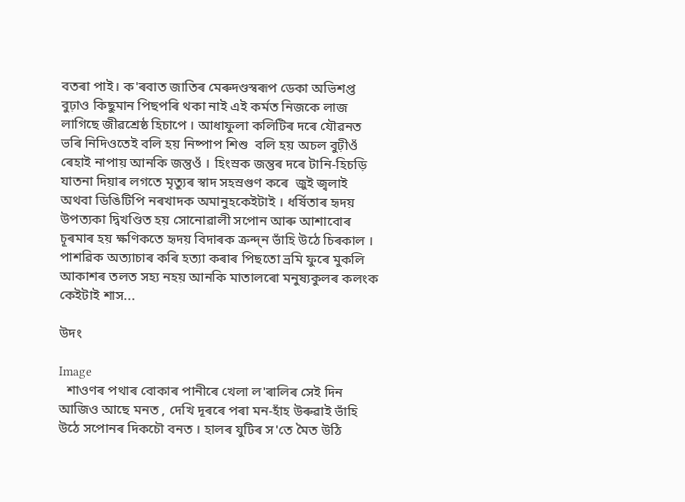বতৰা পাই। ক'ৰবাত জাতিৰ মেৰুদণ্ডস্বৰূপ ডেকা অভিশপ্ত বুঢ়াও কিছুমান পিছপৰি থকা নাই এই কৰ্মত নিজকে লাজ লাগিছে জীৱশ্রেষ্ঠ হিচাপে । আধাফুলা কলিটিৰ দৰে যৌৱনত ভৰি নিদিওতেই বলি হয় নিষ্পাপ শিশু  বলি হয় অচল বুঢ়ীওঁ  ৰেহাই নাপায় আনকি জন্তুওঁ । হিংস্রক জন্তুৰ দৰে টানি-হিচড়ি যাতনা দিয়াৰ লগতে মৃত্যুৰ স্বাদ সহস্রগুণ কৰে  জুই জ্বলাই অথবা ডিঙিটিপি নৰখাদক অমানুহকেইটাই । ধৰ্ষিতাৰ হৃদয় উপত্যকা দ্বিখণ্ডিত হয় সোনোৱালী সপোন আৰু আশাবোৰ চূৰমাৰ হয় ক্ষণিকতে হৃদয় বিদাৰক ক্রন্দ্ন ভাঁহি উঠে চিৰকাল । পাশৱিক অত্যাচাৰ কৰি হত্যা কৰাৰ পিছতো ভ্রমি ফুৰে মুকলি আকাশৰ তলত সহ্য নহয় আনকি মাতালৰো মনুষ্যকুলৰ কলংক কেইটাই শাস...

উদং

Image
  শাওণৰ পথাৰ বোকাৰ পানীৰে খেলা ল'ৰালিৰ সেই দিন আজিও আছে মনত , দেখি দূৰৰে পৰা মন-হাঁহ উৰুৱাই ভাঁহি উঠে সপোনৰ দিকচৌ বনত । হালৰ যুটিৰ স'তে মৈত উঠি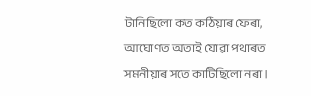টানিছিলো কত কঠিয়াৰ ফেৰা, আঘোণত অতাই যোৱা পথাৰত সমনীয়াৰ সতে কাটিছিলো নৰা ।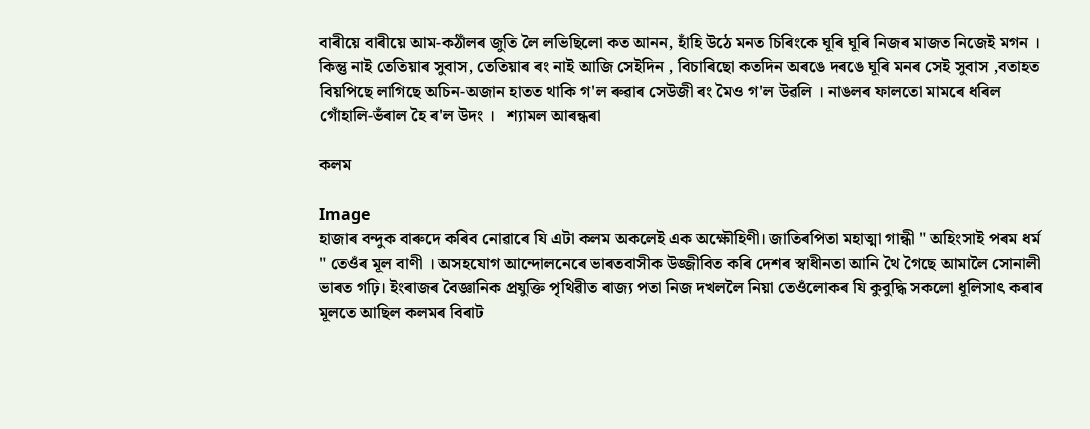বাৰীয়ে বাৰীয়ে আম-কঠাঁলৰ জুতি লৈ লভিছিলো কত আনন, হাঁহি উঠে মনত চিৰিংকে ঘূৰি ঘূৰি নিজৰ মাজত নিজেই মগন । কিন্তু নাই তেতিয়াৰ সুবাস, তেতিয়াৰ ৰং নাই আজি সেইদিন , বিচাৰিছো কতদিন অৰঙে দৰঙে ঘূৰি মনৰ সেই সুবাস ,বতাহত বিয়পিছে লাগিছে অচিন-অজান হাতত থাকি গ'ল ৰুৱাৰ সেউজী ৰং মৈও গ'ল উৱলি । নাঙলৰ ফালতো মামৰে ধৰিল গোঁহালি-ভঁৰাল হৈ ৰ'ল উদং ।   শ্যামল আৰন্ধৰা

কলম

Image
হাজাৰ বন্দুক বাৰুদে কৰিব নোৱাৰে যি এটা কলম অকলেই এক অক্ষৌহিণী। জাতিৰপিতা মহাত্মা গান্ধী " অহিংসাই পৰম ধৰ্ম " তেওঁৰ মূল বাণী । অসহযোগ আন্দোলনেৰে ভাৰতবাসীক উজ্জীবিত কৰি দেশৰ স্বাধীনতা আনি থৈ গৈছে আমালৈ সোনালী ভাৰত গঢ়ি। ইংৰাজৰ বৈজ্ঞানিক প্ৰযুক্তি পৃথিৱীত ৰাজ্য পতা নিজ দখললৈ নিয়া তেওঁলোকৰ যি কুবুদ্ধি সকলো ধূলিসাৎ কৰাৰ মূলতে আছিল কলমৰ বিৰাট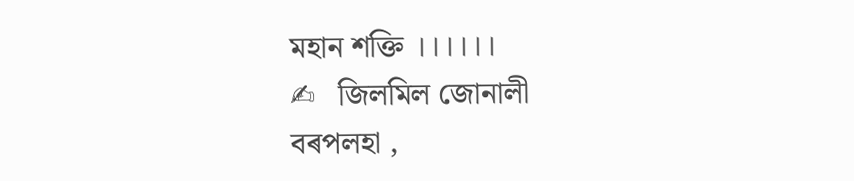মহান শক্তি ।।।।।।                                 ✍   জিলমিল জোনালী                                                   বৰপলহা ,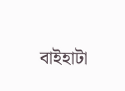বাইহাটা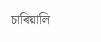চাৰিয়ালি